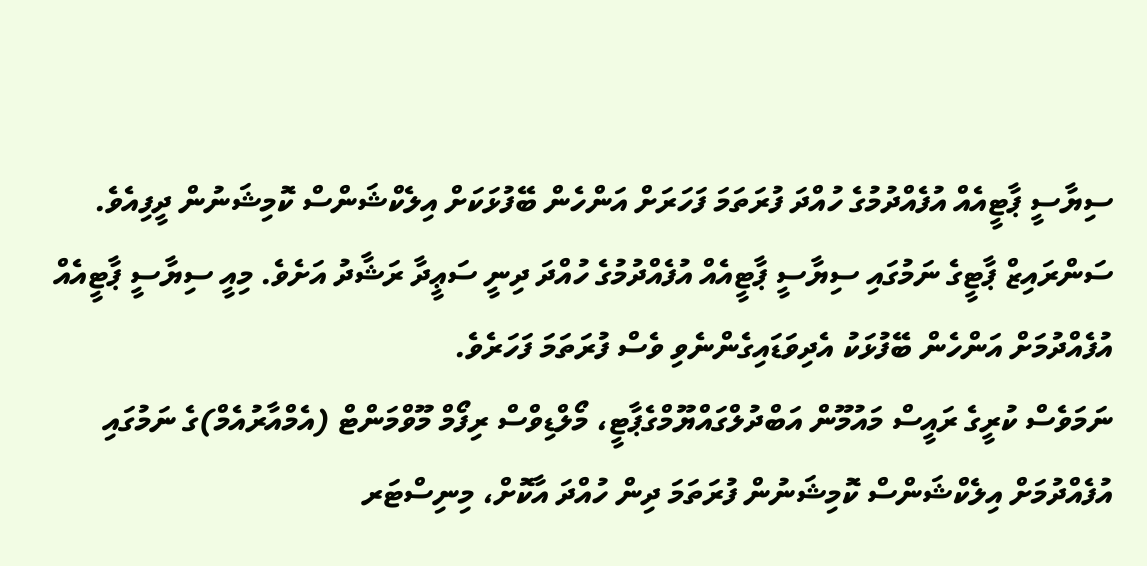ސިޔާސީ ޕާޓީއެއް އުފެއްދުމުގެ ހުއްދަ ފުރަތަމަ ފަހަރަށް އަންހެން ބޭފުޅަކަށް އިލެކްޝަންސް ކޮމިޝަނުން ދީފިއެވެ.
ސަންރައިޒް ޕާޓީގެ ނަމުގައި ސިޔާސީ ޕާޓީއެއް އުފެއްދުމުގެ ހުއްދަ ދިނީ ސަޢީދާ ރަޝާދު އަށެވެ. މިއީ ސިޔާސީ ޕާޓީއެއް އުފެއްދުމަށް އަންހެން ބޭފުޅަކު އެދިވަޑައިގެންނެވި ވެސް ފުރަތަމަ ފަހަރެވެ.
ނަމަވެސް ކުރީގެ ރައީސް މައުމޫން އަބްދުލްގައްޔޫމްގެޕާޓީ، މޯލްޑިވްސް ރިފޯމް މޫވްމަންޓް (އެމްއާރުއެމް)ގެ ނަމުގައި އުފެއްދުމަށް އިލެކްޝަންސް ކޮމިޝަނުން ފުރަތަމަ ދިން ހުއްދަ އާކޮށް، މިނިސްޓަރ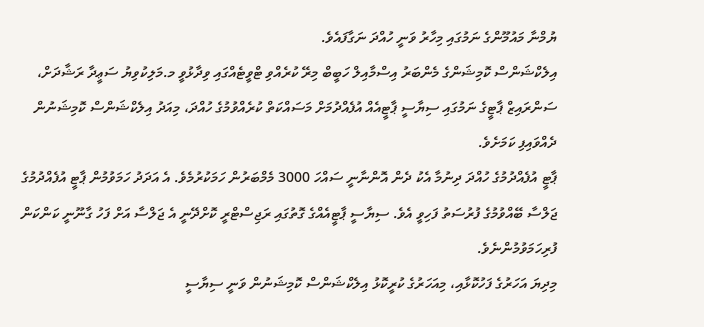ޔުމްނާ މައުމޫންގެ ނަމުގައި މިހާރު ވަނީ ހުއްދަ ނަގާފައެވެ.
އިލެކްޝަންސް ކޮމިޝަންގެ މެންބަރު އިސްމާއިލް ހަބީބް މިރޭ ކުރެއްވި ޓްވީޓެއްގައި ވިދާޅުވީ މ.މަލިކުވިޔު ސަޢީދާ ރަޝާދަށް، ސަންރައިޒް ޕާޓީގެ ނަމުގައި ސިޔާސީ ޕާޓީއެއް އުފެއްދުމަށް މަސައްކަތް ކުރެއްވުމުގެ ހުއްދަ، މިއަދު އިލެކްޝަންސް ކޮމިޝަނުން ދެއްވައިފި ކަމަށެވެ.
ޕާޓީ އުފެއްދުމުގެ ހުއްދަ ދިނުމާ އެކު ދެން އޮންނާނީ ސައްހަ 3000 މެމްބަރުން ހަމަކުރުމެވެ. އެ އަދަދު ހަމަވުމުން ޕާޓީ އުފެއްދުމުގެ ޖަލްސާ ބޭއްވުމުގެ ފުރުސަތު ފަހިވީ އެވެ. ސިޔާސީ ޕާޓީއެއްގެ ގޮތުގައި ރަޖިސްޓްރީ ކޮށްދޭނީ އެ ޖަލްސާ އަށް ފަހު ގާނޫނީ ކަންކަން ފުރިހަމަވުމުންނެވެ.
މިދިޔަ އަހަރުގެ ފަހުކޮޅާއި، މިއަހަރުގެ ކުރީކޮޅު އިލެކްޝަންސް ކޮމިޝަނުން ވަނީ ސިޔާސީ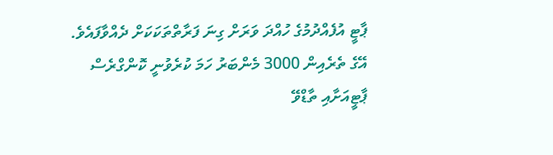ޕާޓީ އުފެއްދުމުގެ ހުއްދަ ވަރަށް ގިނަ ފަރާތްތަކަކަށް ދެއްވާފައެވެ. އޭގެ ތެރެއިން 3000 މެންބަރު ހަމަ ކުރެވުނީ ކޮންގްރެސް ޕާޓީއަށާއި ތާޑްވޭ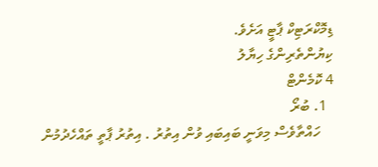ޑިމޮކްރަޓިކް ޕާޓީ އަށެވެ.
ކިޔުންތެރިންގެ ހިޔާލު
4 ކޮމެންޓް
  1. ބުރޯ
    ހައްތާވެސް މިވަނީ ބައިބައި ވުން އިތުރު . އިތުރު ޕާތީ ތައްހެދުމުން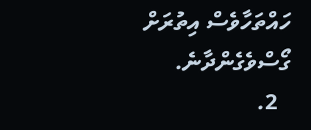ހައްތަހާވެސް އިތުރަށް ގޯސްވެގެންދާނެ.
  2.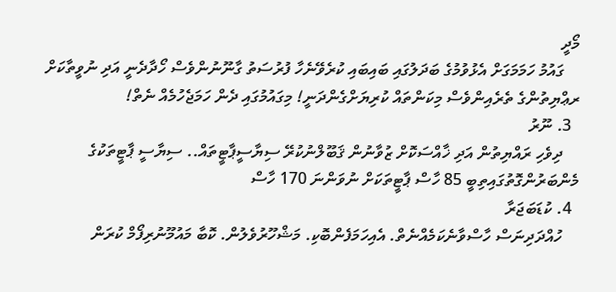މޯދީ
    ގައުމު ހަމަމަގަށް އެޅުވުމުގެ ބަދަލުގައި ބައިބައި ކުރެވޭނެހާ ފުރުސަތު ގާނޫނުންވެސް ހޯދާދެނީ އަދި ނުވީތާކަށް ރޢްޔިތުންގެ ތެރެއިންވެސް މިކަންތައް ކުރިޔަށްގެންދަނީ! މިގައުމުގައި ދެން ހަމަޖެހުމެއް ނެތް!
  3. ނޫރު
    ދިވެހި ރައްޔިތުން އަދި ޚާއްސަކޮށް ޒުވާނުން ޤަބޫލްނުކުރޭ ސިޔާސީޕާޓީތައް.. ސިޔާސީ ޕާޓީތަކުގެ މެންބަރުންގޮތުގައިތިބީ 85 ހާސް ޕާޓީތަކަށް ނުވަންނަ 170 ހާސް
  4. ކުޑަބަޖަރާ
    ހުއްދަދިނަސް ހާސްވާނެކަމެއްނެތް. އެއިހަމަފެންބޮކި. މަޝްހޫރުވެލުން. ކޮބާ މައުމޫނުރިފޯމް ކުރަން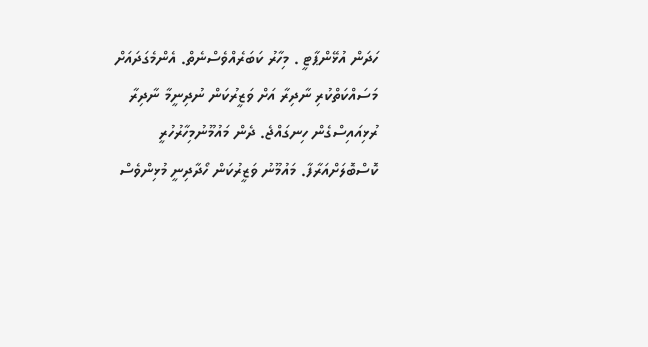ހަދަން އުޅޭންޕާޓީ . މިހާރު ކަބަރެއްވެސްނެތް. އެންމެގަދައަށް މަސައްކަތްކުރި ނާދިރާ އަށް ވަޒީރުކަން ނުދިނީމާ ނާދިރާ ރުޅިއައިސްގެން ހިނގައްޖެ. ދެން މައުމޫނުމިހާރުހުރީ ކޮސްބޮލަށްއަރާފާ. މައުމޫނު ވަޒީރުކަން ހޯދާދިނީ މުޅިންވެސް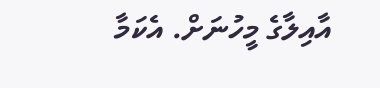އާއިލާގެ މީހުނަށް. އެކަމާ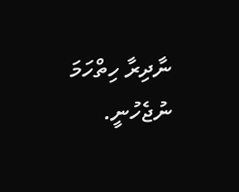ނާދިރާ ހިތްހަމަ ނުޖެހުނީ.